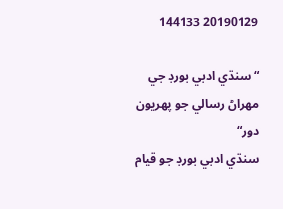20190129 144133

“ سنڌي ادبي بورڊ جي مھراڻ رسالي جو پھريون دور“
سنڌي ادبي بورڊ جو قيام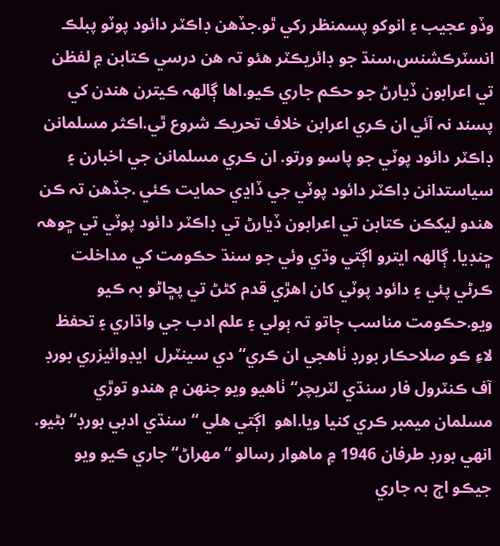وڏو عجيب ۽ انوکو پسمنظر رکي ٿو.جڏھن ڊاڪٽر دائود پوٽو پبلڪ انسٽرڪشنس،سنڌ جو ڊائريڪٽر ھئو تہ ھن درسي ڪتابن ۾ لفظن تي اعرابون ڏيارڻ جو حڪم جاري ڪيو.اھا ڳالھہ ڪيترن ھندن کي پسند نہ آئي ان ڪري اعرابن خلاف تحريڪ شروع ٿي.اڪثر مسلمانن ڊاڪٽر دائود پوٽي جو پاسو ورتو. ان ڪري مسلمانن جي اخبارن ۽ سياستدانن ڊاڪٽر دائود پوٽي جي ڏاڍي حمايت ڪئي .جڏھن تہ ڪن ھندو ليکڪن ڪتابن تي اعرابون ڏيارڻ تي ڊاڪٽر دائود پوٽي تي ڇوھہ ڇنڊيا. ڳالھہ ايترو اڳتي وڌي وئي جو سنڌ حڪومت کي مداخلت ڪرڻي پئي ۽ دائود پوٽي کان اھڙي قدم کڻڻ تي پڇاڻو بہ ڪيو ويو.حڪومت مناسب ڄاتو تہ ٻولي ۽ علم ادب جي واڌاري ۽ تحفظ لاءِ ڪو صلاحڪار بورڊ ٺاھجي ان ڪري“ دي سينٽرل  ايڊوائيزري بورڊ آف ڪنٽرول فار سنڌي لٽريچر“ ٺاھيو ويو جنهن ۾ ھندو توڙي مسلمان ميمبر ڪري کنيا ويا.اھو  اڳتي ھلي “سنڌي ادبي بورڊ“ بڻيو.
انهي بورڊ طرفان 1946 ۾ ماھوار رسالو “مھراڻ“ جاري ڪيو ويو جيڪو اڄ بہ جاري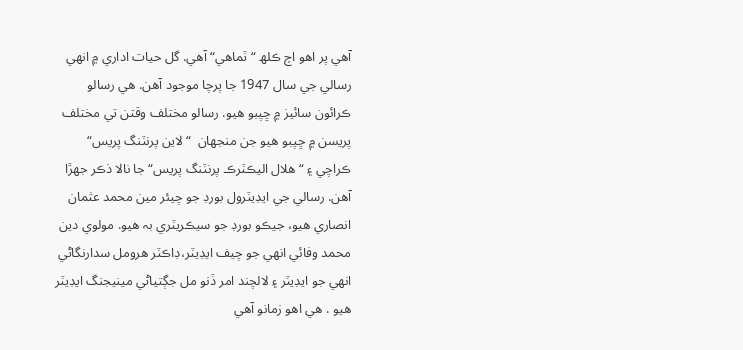آھي پر اھو اڄ ڪلھ “ ٽماھي“ آھي. گل حيات اداري ۾ انهي رسالي جي سال 1947 جا پرچا موجود آھن. ھي رسالو ڪرائون سائيز ۾ ڇپبو ھيو. رسالو مختلف وقتن تي مختلف پريسن ۾ ڇپبو ھيو جن منجهان  “لاين پرنٽنگ پريس“ ڪراچي ۽ “ھلال اليڪٽرڪ پرنٽنگ پريس“ جا نالا ذڪر جھڙا آھن. رسالي جي ايڊيٽرول بورڊ جو چيئر مين محمد عثمان انصاري ھيو، جيڪو بورڊ جو سيڪريٽري بہ ھيو. مولوي دين محمد وفائي انهي جو چيف ايڊيٽر،ڊاڪٽر ھرومل سدارنگاڻي انهي جو ايڊيٽر ۽ لالچند امر ڏنو مل جڳتياڻي مينيجنگ ايڊيٽر ھيو . ھي اھو زمانو آھي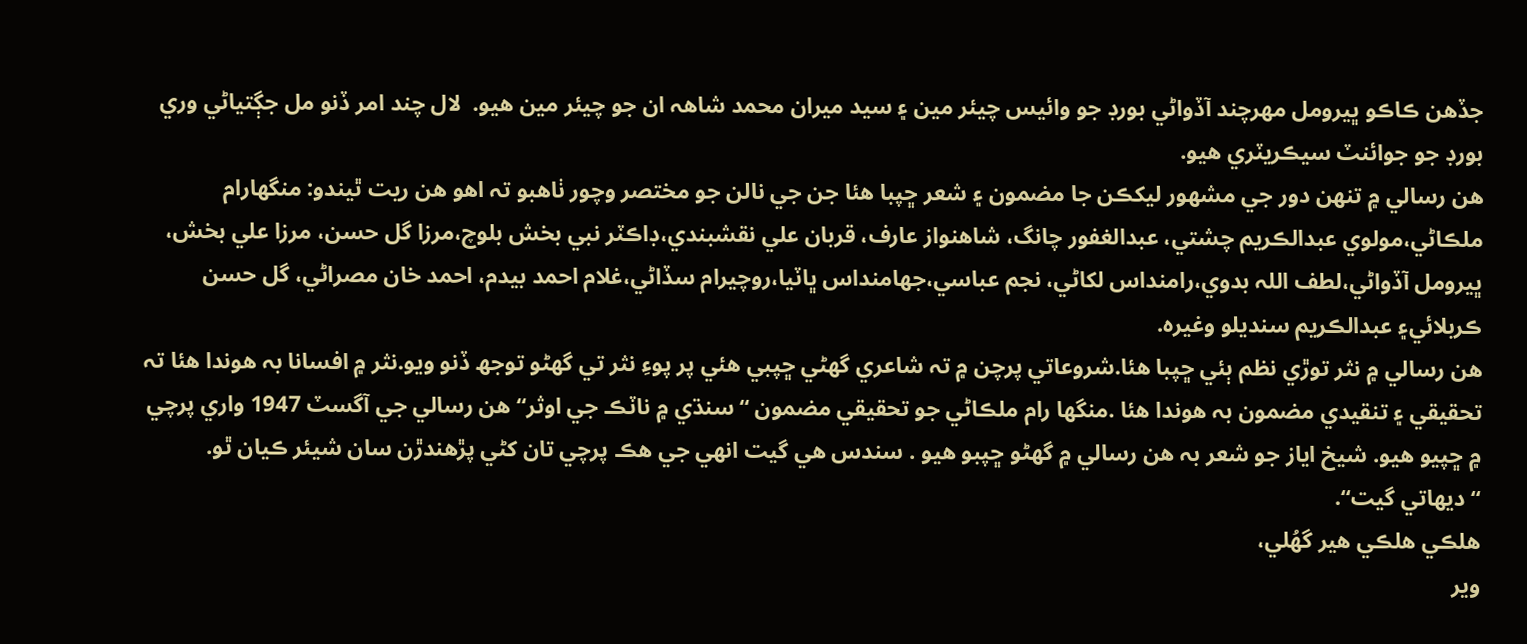جڏھن ڪاڪو ڀيرومل مھرچند آڏواڻي بورڊ جو وائيس چيئر مين ۽ سيد ميران محمد شاھہ ان جو چيئر مين ھيو.  لال چند امر ڏنو مل جڳتياڻي وري بورڊ جو جوائنٽ سيڪريٽري ھيو.
ھن رسالي ۾ تنهن دور جي مشھور ليکڪن جا مضمون ۽ شعر ڇپبا ھئا جن جي نالن جو مختصر وچور ٺاھبو تہ اھو ھن ريت ٿيندو: منگهارام ملڪاڻي،مولوي عبدالڪريم چشتي، عبدالغفور چانگ، شاھنواز عارف، قربان علي نقشبندي،ڊاڪٽر نبي بخش بلوچ،مرزا گل حسن، مرزا علي بخش، ڀيرومل آڏواڻي،لطف اللہ بدوي،رامنداس لکاڻي، نجم عباسي،جهامنداس ڀاٽيا،روچيرام سڏاڻي،غلام احمد بيدم، احمد خان مصراڻي، گل حسن ڪربلائي۽ عبدالڪريم سنديلو وغيره.
ھن رسالي ۾ نثر توڙي نظم ٻئي ڇپبا ھئا.شروعاتي پرچن ۾ تہ شاعري گھڻي ڇپبي ھئي پر پوءِ نثر تي گھڻو توجھ ڏنو ويو.نثر ۾ افسانا بہ ھوندا ھئا تہ تحقيقي ۽ تنقيدي مضمون بہ ھوندا ھئا .منگها رام ملڪاڻي جو تحقيقي مضمون “سنڌي ۾ ناٽڪ جي اوثر“ ھن رسالي جي آگسٽ 1947 واري پرچي ۾ ڇپيو ھيو. شيخ اياز جو شعر بہ ھن رسالي ۾ گهڻو ڇپبو ھيو . سندس ھي گيت انهي جي ھڪ پرچي تان کڻي پڙھندڙن سان شيئر ڪيان ٿو.
“ديھاتي گيت“.
ھلڪي ھلڪي ھير گھُلي،
وير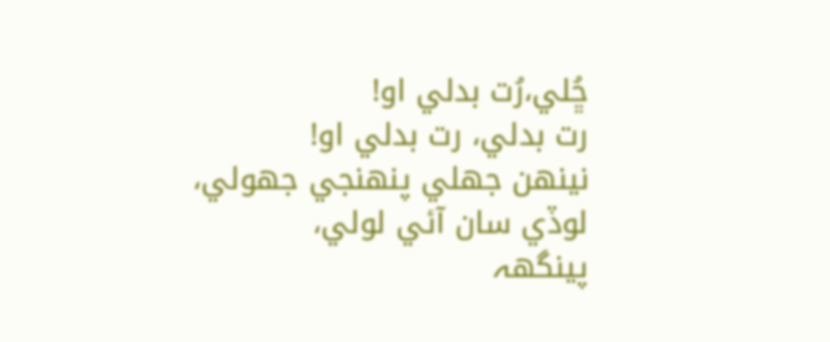ڇُلي،رُت بدلي او!
رت بدلي، رت بدلي او!
نينهن جهلي پنهنجي جهولي،
لوڏي سان آئي لولي،
پينگھہ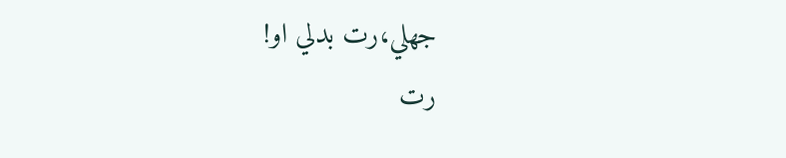جهلي،رت بدلي او!
رت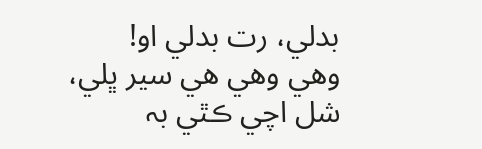بدلي، رت بدلي او!
وھي وھي ھي سير ڀلي،
شل اچي ڪٿي بہ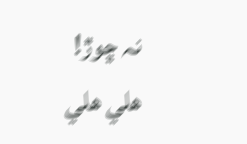نہ ڇوڙ!
ھلي ھلي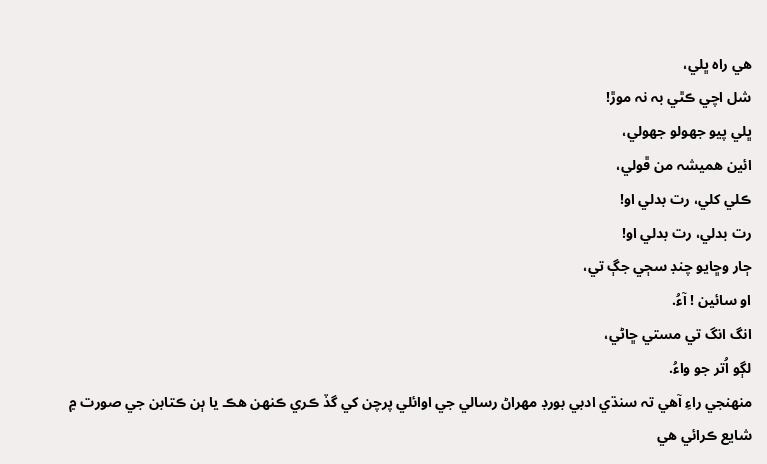ھي راه ڀلي،
شل اچي ڪٿي بہ نہ موڙ!
ڀلي پيو جهولو جهولي،
ائين ھميشہ من ڦولي،
ڪلي کلي، رت بدلي او!
رت بدلي، رت بدلي او!
ڄار وڇايو چنڊ سڄي جڳ تي،
او سائين ! آءُ.
انگ انگ تي مستي ڇاڻي،
لڳو اُتر جو واءُ.
منهنجي راءِ آھي تہ سنڌي ادبي بورڊ مھراڻ رسالي جي اوائلي پرچن کي گڏ ڪري ڪنهن ھڪ يا ٻن ڪتابن جي صورت ۾ شايع ڪرائي ھي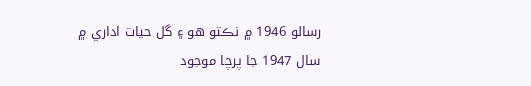رسالو 1946 ۾ نڪتو ھو ۽ گل حيات اداري ۾ سال 1947 جا پرچا موجود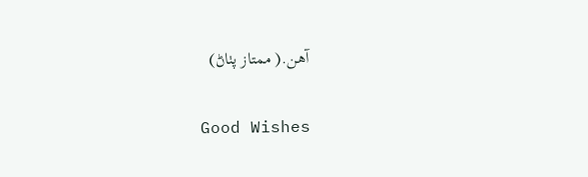آھن.( ممتاز پٺاڻ)

Good Wishes